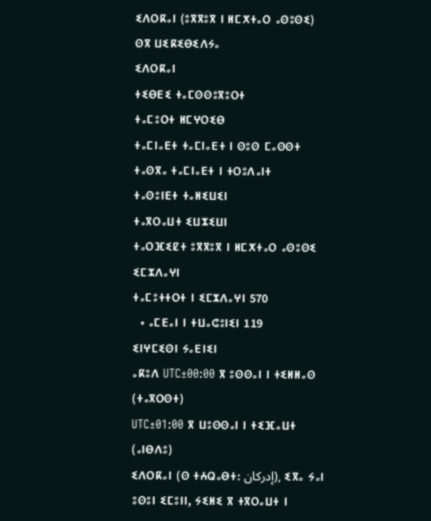ⵉⴷⵔⴽⴰⵏ (ⵓⴳⴳⵓⴳ ⵏ ⵍⵎⵅⵜⴰⵔ ⴰⵙⵓⵙⵉ)
ⵙⴳ ⵡⵉⴽⵉⴱⵉⴷⵢⴰ
ⵉⴷⵔⴽⴰⵏ
ⵜⵉⴱⴹⵉ ⵜⴰⵎⵙⵙⵓⴳⵓⵔⵜ
ⵜⴰⵎⵓⵔⵜ ⵍⵎⵖⵔⵉⴱ
ⵜⴰⵎⵏⴰⴹⵜ ⵜⴰⵎⵏⴰⴹⵜ ⵏ ⵙⵓⵙ ⵎⴰⵙⵙⵜ
ⵜⴰⵙⴳⴰ ⵜⴰⵎⵏⴰⴹⵜ ⵏ ⵜⵔⵓⴷⴰⵏⵜ
ⵜⴰⵙⵓⵏⴹⵜ ⵜⴰⵍⵉⵡⵉⵏ
ⵜⴰⴳⵔⴰⵡⵜ ⵉⵡⵣⵉⵡⵏ
ⵜⴰⵔⴼⵉⵇⵜ ⵓⴳⴳⵓⴳ ⵏ ⵍⵎⵅⵜⴰⵔ ⴰⵙⵓⵙⵉ
ⵉⵎⵣⴷⴰⵖⵏ
ⵜⴰⵎⵓⵜⵜⵔⵜ ⵏ ⵉⵎⵣⴷⴰⵖⵏ 570
  • ⴰⵎⴹⴰⵏ ⵏ ⵜⵡⴰⵛⵓⵏⵉⵏ 119
ⵉⵏⵖⵎⵉⵙⵏ ⵢⴰⴹⵏⵉⵏ
ⴰⴽⵓⴷ UTC±00:00 ⴳ ⵓⵙⵙⴰⵏ ⵏ ⵜⵉⵍⵍⴰⵙ (ⵜⴰⴳⵔⵙⵜ)
UTC±01:00 ⴳ ⵡⵓⵙⵙⴰⵏ ⵏ ⵜⵉⴼⴰⵡⵜ (ⴰⵏⴱⴷⵓ)
ⵉⴷⵔⴽⴰⵏ (ⵙ ⵜⵄⵕⴰⴱⵜ: إدركان), ⵉⴳⴰ ⵢⴰⵏ ⵓⵙⵓⵏ ⵉⵎⵓⵏⵏ, ⵢⵉⵍⵉ ⴳ ⵜⴳⵔⴰⵡⵜ ⵏ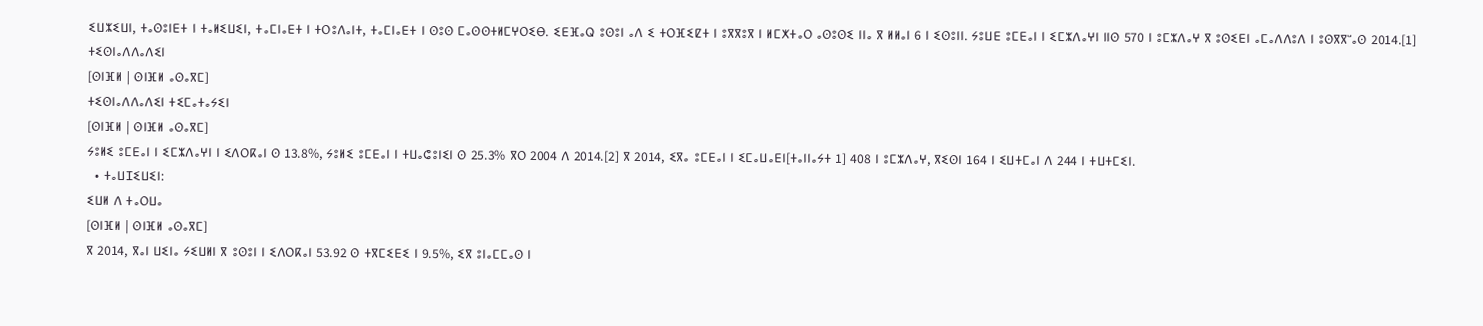ⵉⵡⵣⵉⵡⵏ, ⵜⴰⵙⵓⵏⴹⵜ ⵏ ⵜⴰⵍⵉⵡⵉⵏ, ⵜⴰⵎⵏⴰⴹⵜ ⵏ ⵜⵔⵓⴷⴰⵏⵜ, ⵜⴰⵎⵏⴰⴹⵜ ⵏ ⵙⵓⵙ ⵎⴰⵙⵙⵜⵍⵎⵖⵔⵉⴱ. ⵉⴹⴼⴰⵕ ⵓⵙⵓⵏ ⴰⴷ ⵉ ⵜⵔⴼⵉⵇⵜ ⵏ ⵓⴳⴳⵓⴳ ⵏ ⵍⵎⵅⵜⴰⵔ ⴰⵙⵓⵙⵉ ⵏⵏⴰ ⴳ ⵍⵍⴰⵏ 6 ⵏ ⵉⵙⵓⵏⵏ. ⵢⵓⵡⴹ ⵓⵎⴹⴰⵏ ⵏ ⵉⵎⵣⴷⴰⵖⵏ ⵏⵏⵙ 570 ⵏ ⵓⵎⵣⴷⴰⵖ ⴳ ⵓⵙⵉⴹⵏ ⴰⵎⴰⴷⴷⵓⴷ ⵏ ⵓⵙⴳⴳⵯⴰⵙ 2014.[1]
ⵜⵉⵙⵏⴰⴷⴷⴰⴷⵉⵏ
[ⵙⵏⴼⵍ | ⵙⵏⴼⵍ ⴰⵙⴰⴳⵎ]
ⵜⵉⵙⵏⴰⴷⴷⴰⴷⵉⵏ ⵜⵉⵎⴰⵜⴰⵢⵉⵏ
[ⵙⵏⴼⵍ | ⵙⵏⴼⵍ ⴰⵙⴰⴳⵎ]
ⵢⵓⵍⵉ ⵓⵎⴹⴰⵏ ⵏ ⵉⵎⵣⴷⴰⵖⵏ ⵏ ⵉⴷⵔⴽⴰⵏ ⵙ 13.8%, ⵢⵓⵍⵉ ⵓⵎⴹⴰⵏ ⵏ ⵜⵡⴰⵛⵓⵏⵉⵏ ⵙ 25.3% ⴳⵔ 2004 ⴷ 2014.[2] ⴳ 2014, ⵉⴳⴰ ⵓⵎⴹⴰⵏ ⵏ ⵉⵎⴰⵡⴰⴹⵏ[ⵜⴰⵏⵏⴰⵢⵜ 1] 408 ⵏ ⵓⵎⵣⴷⴰⵖ, ⴳⵉⵙⵏ 164 ⵏ ⵉⵡⵜⵎⴰⵏ ⴷ 244 ⵏ ⵜⵡⵜⵎⵉⵏ.
  • ⵜⴰⵡⵊⵉⵡⵉⵏ:
ⵉⵡⵍ ⴷ ⵜⴰⵔⵡⴰ
[ⵙⵏⴼⵍ | ⵙⵏⴼⵍ ⴰⵙⴰⴳⵎ]
ⴳ 2014, ⴳⴰⵏ ⵡⵉⵏⴰ ⵢⵉⵡⵍⵏ ⴳ ⵓⵙⵓⵏ ⵏ ⵉⴷⵔⴽⴰⵏ 53.92 ⵙ ⵜⴳⵎⵉⴹⵉ ⵏ 9.5%, ⵉⴳ ⵓⵏⴰⵎⵎⴰⵙ ⵏ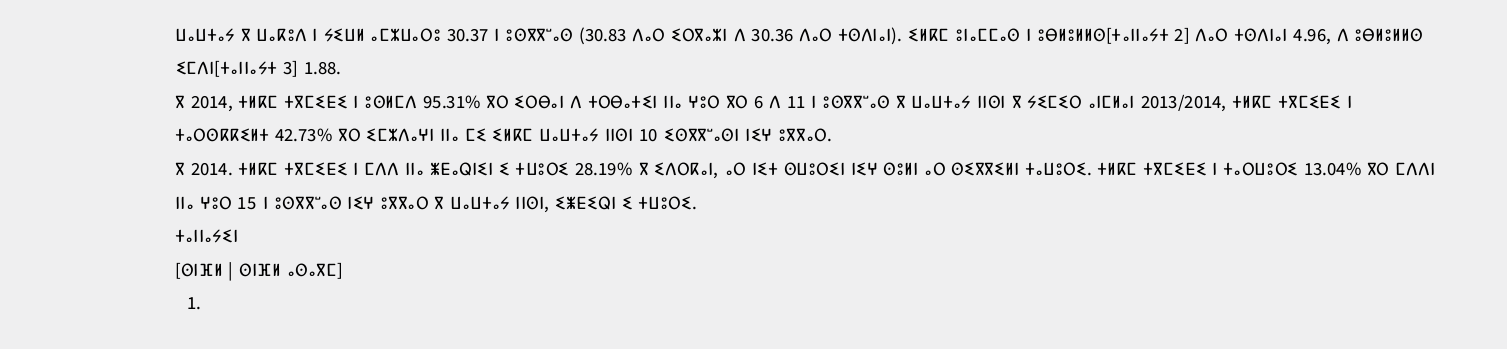ⵡⴰⵡⵜⴰⵢ ⴳ ⵡⴰⴽⵓⴷ ⵏ ⵢⵉⵡⵍ ⴰⵎⵣⵡⴰⵔⵓ 30.37 ⵏ ⵓⵙⴳⴳⵯⴰⵙ (30.83 ⴷⴰⵔ ⵉⵔⴳⴰⵣⵏ ⴷ 30.36 ⴷⴰⵔ ⵜⵙⴷⵏⴰⵏ). ⵉⵍⴽⵎ ⵓⵏⴰⵎⵎⴰⵙ ⵏ ⵓⴱⵍⵓⵍⵍⵙ[ⵜⴰⵏⵏⴰⵢⵜ 2] ⴷⴰⵔ ⵜⵙⴷⵏⴰⵏ 4.96, ⴷ ⵓⴱⵍⵓⵍⵍⵙ ⵉⵎⴷⵏ[ⵜⴰⵏⵏⴰⵢⵜ 3] 1.88.
ⴳ 2014, ⵜⵍⴽⵎ ⵜⴳⵎⵉⴹⵉ ⵏ ⵓⵙⵍⵎⴷ 95.31% ⴳⵔ ⵉⵔⴱⴰⵏ ⴷ ⵜⵔⴱⴰⵜⵉⵏ ⵏⵏⴰ ⵖⵓⵔ ⴳⵔ 6 ⴷ 11 ⵏ ⵓⵙⴳⴳⵯⴰⵙ ⴳ ⵡⴰⵡⵜⴰⵢ ⵏⵏⵙⵏ ⴳ ⵢⵉⵎⵉⵔ ⴰⵏⵎⵍⴰⵏ 2013/2014, ⵜⵍⴽⵎ ⵜⴳⵎⵉⴹⵉ ⵏ ⵜⴰⵔⵙⴽⴽⵉⵍⵜ 42.73% ⴳⵔ ⵉⵎⵣⴷⴰⵖⵏ ⵏⵏⴰ ⵎⵉ ⵉⵍⴽⵎ ⵡⴰⵡⵜⴰⵢ ⵏⵏⵙⵏ 10 ⵉⵙⴳⴳⵯⴰⵙⵏ ⵏⵉⵖ ⵓⴳⴳⴰⵔ.
ⴳ 2014. ⵜⵍⴽⵎ ⵜⴳⵎⵉⴹⵉ ⵏ ⵎⴷⴷ ⵏⵏⴰ ⵥⴹⴰⵕⵏⵉⵏ ⵉ ⵜⵡⵓⵔⵉ 28.19% ⴳ ⵉⴷⵔⴽⴰⵏ, ⴰⵔ ⵏⵉⵜ ⵙⵡⵓⵔⵉⵏ ⵏⵉⵖ ⵙⵓⵍⵏ ⴰⵔ ⵙⵉⴳⴳⵉⵍⵏ ⵜⴰⵡⵓⵔⵉ. ⵜⵍⴽⵎ ⵜⴳⵎⵉⴹⵉ ⵏ ⵜⴰⵔⵡⵓⵔⵉ 13.04% ⴳⵔ ⵎⴷⴷⵏ ⵏⵏⴰ ⵖⵓⵔ 15 ⵏ ⵓⵙⴳⴳⵯⴰⵙ ⵏⵉⵖ ⵓⴳⴳⴰⵔ ⴳ ⵡⴰⵡⵜⴰⵢ ⵏⵏⵙⵏ, ⵉⵥⴹⵉⵕⵏ ⵉ ⵜⵡⵓⵔⵉ.
ⵜⴰⵏⵏⴰⵢⵉⵏ
[ⵙⵏⴼⵍ | ⵙⵏⴼⵍ ⴰⵙⴰⴳⵎ]
  1.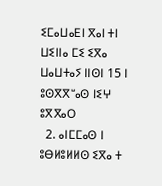ⵉⵎⴰⵡⴰⴹⵏ ⴳⴰⵏ ⵜⵏ ⵡⵉⵏⵏⴰ ⵎⵉ ⵉⴳⴰ ⵡⴰⵡⵜⴰⵢ ⵏⵏⵙⵏ 15 ⵏ ⵓⵙⴳⴳⵯⴰⵙ ⵏⵉⵖ ⵓⴳⴳⴰⵔ
  2. ⴰⵏⵎⵎⴰⵙ ⵏ ⵓⴱⵍⵓⵍⵍⵙ ⵉⴳⴰ ⵜ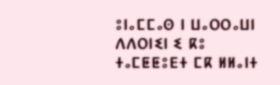ⵓⵏⴰⵎⵎⴰⵙ ⵏ ⵡⴰⵔⵔⴰⵡⵏ ⴷⴷⵔⵏⵉⵏ ⵉ ⴽⵓ ⵜⴰⵎⵟⵟⵓⴹⵜ ⵎⴽ ⵍⵍⴰⵏⵜ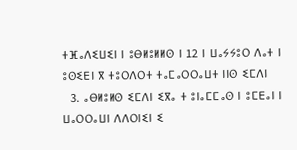ⵜⴼⴰⴷⵉⵡⵉⵏ ⵏ ⵓⴱⵍⵓⵍⵍⵙ ⵏ 12 ⵏ ⵡⴰⵢⵢⵓⵔ ⴷⴰⵜ ⵏ ⵓⵙⵉⴹⵏ ⴳ ⵜⵓⵔⴷⵔⵜ ⵜⴰⵎⴰⵔⵔⴰⵡⵜ ⵏⵏⵙ ⵉⵎⴷⵏ
  3. ⴰⴱⵍⵓⵍⵙ ⵉⵎⴷⵏ ⵉⴳⴰ ⵜ ⵓⵏⴰⵎⵎⴰⵙ ⵏ ⵓⵎⴹⴰⵏ ⵏ ⵡⴰⵔⵔⴰⵡⵏ ⴷⴷⵔⵏⵉⵏ ⵉ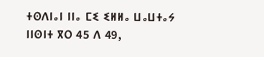ⵜⵙⴷⵏⴰⵏ ⵏⵏⴰ ⵎⵉ ⵉⵍⵍⴰ ⵡⴰⵡⵜⴰⵢ ⵏⵏⵙⵏⵜ ⴳⵔ 45 ⴷ 49,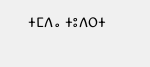ⵜⵎⴷⴰ ⵜⵓⴷⵔⵜ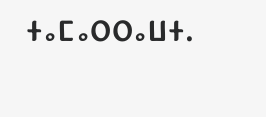ⵜⴰⵎⴰⵔⵔⴰⵡⵜ.